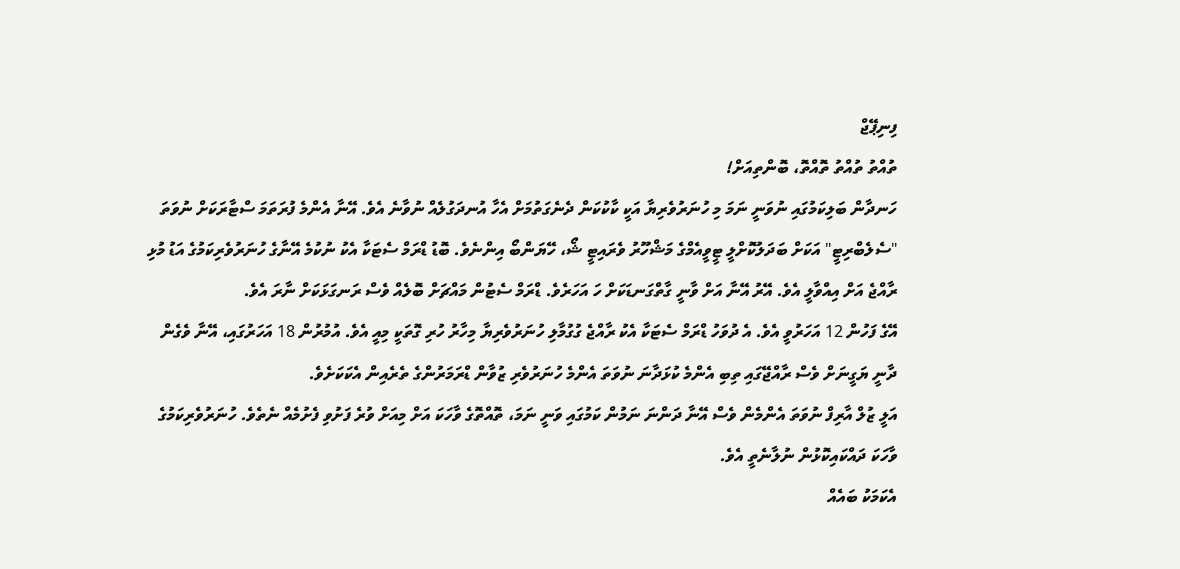ފިނިޕޭޖް
ތުއްތު ތުއްތު ތޮއްތޮ، ބޮންތިއަށް!
ހަނދާން ބަލިކަމުގައި ނުވަނީ ނަމަ މި ހުނަރުވެރިޔާ އަކީ ކާކުކަން ދެނެގަތުމަށް އެހާ އުނދަގުލެއް ނުވާނެ އެވެ. އޭނާ އެންމެ ފުރަތަމަ ސްޓާރަކަށް ނުވަތަ "ސެލެބްރިޓީ" އަކަށް ބަދަލުކޮށްލީ ޓީވީއެމްގެ މަޝްހޫރު ވެރައިޓީ ޝޯ، ހޭޔަންބޯ އިންނެވެ. ބޮޑު ޑްރަމް ސެޓަކާ އެކު ނުކުމެ އޭނާގެ ހުނަރުވެރިކަމުގެ އަޑު މުޅި ރާއްޖެ އަށް އިއްވާލީ އެވެ. އޭރު އޭނާ އަށް ވާނީ ގާތްގަނޑަކަށް ހަ އަހަރެވެ. ޑްރަމް ސެޓުން މައްޗަށް ބޮލެއް ވެސް ރަނގަޅަކަށް ނާރަ އެވެ.
އޭގެ ފަހުން 12 އަހަރުވީ އެވެ. އެ ދުވަހު ޑްރަމް ސެޓަކާ އެކު ރާއްޖެ ގުގުމާލި ހުނަރުވެރިޔާ މިހާރު ހުރި ގޮތަކީ މިއީ އެވެ. އުމުރުން 18 އަހަރުގައި، އޭނާ ވެގެން ދާނީ ޔަގީނަށް ވެސް ރާއްޖޭގައި ތިބި އެންމެ ކުޅަދާނަ ނުވަތަ އެންމެ ހުނަރުވެރި ޒުވާން ޑްރަމަރުންގެ ތެރެއިން އެކަކަށެވެ.
އަލީ ޒުލް އާރިފް ނުވަތަ އެންމެން ވެސް އޭނާ ދަންނަ ނަމުން ކަމުގައި ވަނީ ނަމަ، ތޮއްތޮގެ ވާހަކަ އަށް މިއަށް ވުރެ ފަށުވި ފެށުމެއް ނެތެވެ. ހުނަރުވެރިކަމުގެ ވާހަކަ ދައްކައިކޮޅުން ނުލާނެތީ އެވެ.
އެކަމަކު ބައެއް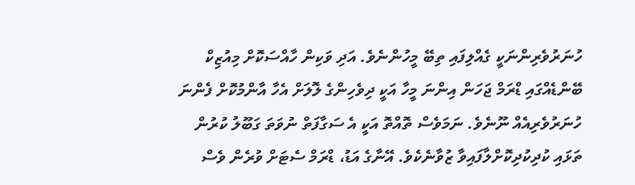ހުނަރުވެރިންނަކީ ގެއްލިފައި ތިބޭ މީހުންނެވެ. އަދި ވަކިން ހާއްސަކޮށް މިއުޒިކް ބޭންޑެއްގައި ޑްރަމް ޖަހަން އިންނަ މީހާ އަކީ ދިވެހިންގެ ލޮލަށް އެހާ އާންމުކޮށް ފެންނަ ހުނަރުވެރިއެއް ނޫނެވެ. ނަމަވެސް ތޮއްތޮ އަކީ އެ ސަގާފަތް ނުވަތަ ގަބޫލު ކުރުން ތަޅައި ކުދިކުދިކޮށްލާފައިވާ ޒުވާނެކެވެ. އޭނާގެ އަޑު، ޑްރަމް ސެޓަށް ވުރެން ވެސް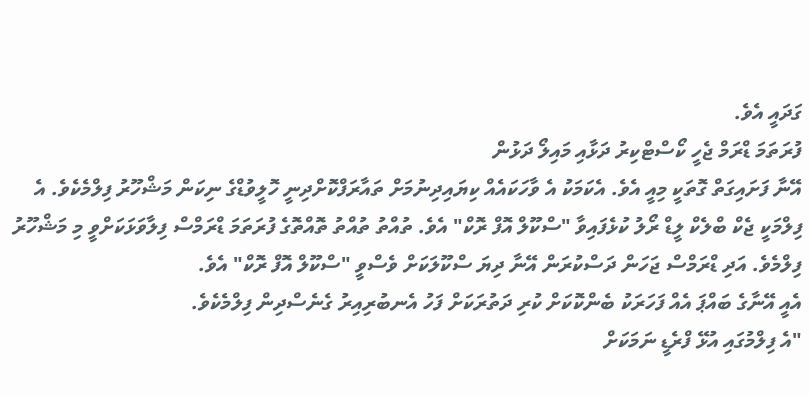ގަދައީ އެވެ.
ފުރަތަމަ ޑްރަމް ޖެހީ ކޯސްޓްކިރު ދަޅާއި މައިލޯ ދަޅުން
އޭނާ ފަށައިގަތް ގޮތަކީ މިއީ އެވެ. އެކަމަކު އެ ވާހަކައެއް ކިޔައިދިނުމަށް ތައާރަފްކޮށްދިނީ ހޮލީވުޑްގެ ނިކަން މަޝްހޫރު ފިލްމެކެވެ. އެ ފިލްމަކީ ޖެކް ބްލެކް ލީޑް ރޯލު ކުޅެފައިވާ "ސްކޫލް އޮފް ރޮކް" އެވެ. ތުއްތު ތުއްތު ތޮއްތޮގެ ފުރަތަމަ ޑްރަމްސް ފިލާވަޅަކަށްވީ މި މަޝްހޫރު ފިލްމެވެ. އަދި ޑްރަމްސް ޖަހަން ދަސްކުރަން އޭނާ ދިޔަ ސްކޫލަކަށް ވެސްވީ "ސްކޫލް އޮފް ރޮކް" އެވެ.
އެއީ އޭނާގެ ބައްޕަ އެއް ފަހަރަކު ބެންކޮކަށް ކުރި ދަތުރަކަށް ފަހު އެނބުރިއިރު ގެނެސްދިން ފިލްމެކެވެ.
"އެ ފިލްމުގައި އުޅޭ ފްރެޑީ ނަމަކަށް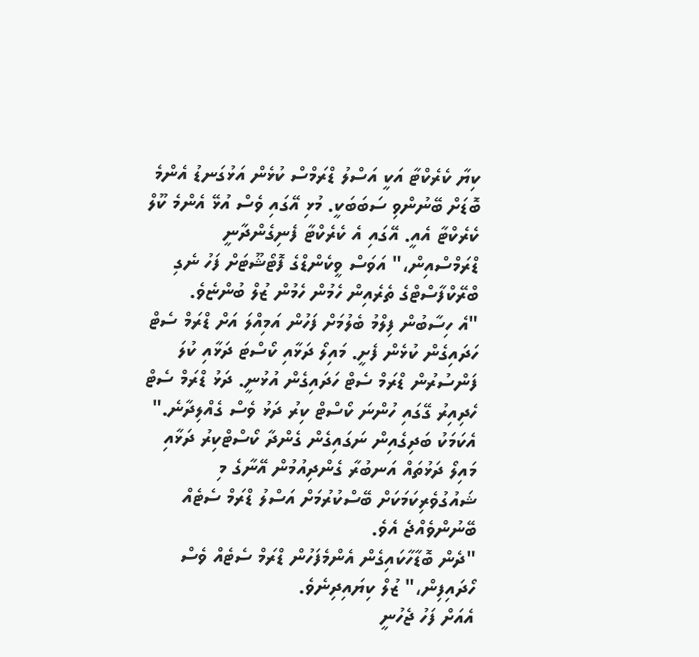ކިޔާ ކެރެކްޓާ އަކީ އަސްލު ޑްރަމްސް ކުޅެން އަޅުގަނޑު އެންމެ ބޮޑަށް ބޭނުންވި ސަބަބަކީ. މުޅި އޭގައި ވެސް އުޅޭ އެންމެ ކޫލް ކެރެކްޓާ އެއީ. އޭގައި އެ ކެރެކްޓާ ފެނިގެންދާނީ ޑްރަމްސްއިން،" އަވަސް ވީކެންޑްގެ ފޮޓޯޝޫޓަށް ފަހު ނެގި ބްރޭކްފާސްޓްގެ ތެރެއިން ހެމުން ހެމުން ޒުލް ބުންޏެވެ.
"އެ ހިސާބުން ފިލްމު ބެލުމަށް ފަހުން އަމިއްލަ އަށް ޑްރަމް ސެޓް ހަދައިގެން ކުޅެން ފެށީ. މައިލޯ ދަޅާއި ކޯސްޓަ ދަޅާއި ކުލަ ފަންސުރުން ޑްރަމް ސެޓް ހަދައިގެން އުޅުނީ. ދަޅު ޑްރަމް ސެޓް ހެދިއިރު ގޭގައި ހުންނަ ކޯސްޓް ކިރު ދަޅު ވެސް ގެއްލިދާނެ."
އެކަމަކު ބަދިގެއިން ނަގައިގެން ގެންދާ ކޯސްޓްކިރު ދަޅާއި މައިލޯ ދަޅުތައް އަނބުރާ ގެންދިއުމުން އޭނާގެ މި ޝައުގުވެރިކަމަކަށް ބޭސްކުރުމަށް އަސްލު ޑްރަމް ސެޓެއް ބޭނުންވެއްޖެ އެވެ.
"ދެން ބޮޑާހާކައިގެން އެންމެފަހުން ޑްރަމް ސެޓެއް ވެސް ހޯދައިފިން،" ޒުލް ކިޔައިދިނެވެ.
އެއަށް ފަހު ޖެހުނީ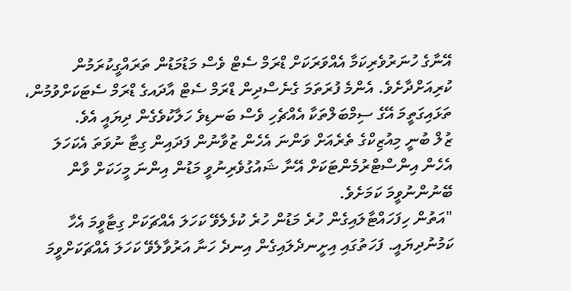އޭނާގެ ހުނަރުވެރިކަމާ އެއްވަރަކަށް ޑްރަމް ސެޓް ވެސް މަޑުމަޑުން ތަރައްގީކުރަމުން ކުރިއަށްދާށެވެ. އެންމެ ފުރަތަމަ ގެނެސްދިން ޑްރަމް ސެޓް އާދައގެ ޑްރަމް ސެޓަކަށްވުމުން، ތަޅައިގަތީމަ އޭގެ ސިމްބަލްތަކާ އެއްޗެހި ވެސް ބަނޑިވެ ހަލާކުވެގެން ދިޔައީ އެވެ.
ޒުލް ބުނީ މިއުޒިކްގެ ތެރެއަށް ވަންނަ އެހެން ޒުވާނުން ފަދައިން ގިޓާ ނުވަތަ އެކަހަލަ އެހެން އިންސްޓްރުމެންޓަކަށް އޭނާ ޝައުގުވެރިނުވީ މަޑުން އިންނަ މީހަކަށް ވާން ބޭނުންނުވީމަ ކަމަށެވެ.
"އަތުން ހިފަހައްޓާލައިގެން ހުރެ މަޑުން ހުރެ ކުޅެލެވޭ ކަހަލަ އެއްޗަކަށް ގިޓާވީމަ އެހާ ކަމުނުދިޔައީ. ފަހަތުގައި އިށީނދެލައިގެން އިނދެ ހަނާ އަރުވާލެވޭ ކަހަލަ އެއްޗަކަށްވީމަ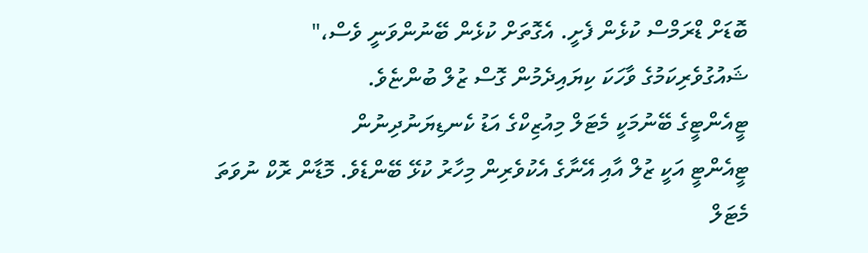ބޮޑަށް ޑްރަމްސް ކުޅެން ފެށީ. އެގޮތަށް ކުޅެން ބޭނުންވަނީ ވެސް،" ޝައުގުވެރިކަމުގެ ވާހަކަ ކިޔައިދެމުން ގޮސް ޒުލް ބުންޏެވެ.
ޓީއެންޓީގެ ބޭނުމަކީ މެޓަލް މިއުޒިކްގެ އަޑު ކެނޑިޔަނުދިނުން
ޓީއެންޓީ އަކީ ޒުލް އާއި އޭނާގެ އެކުވެރިން މިހާރު ކުޅޭ ބޭންޑެވެ. މޮޑާން ރޮކް ނުވަތަ މެޓަލް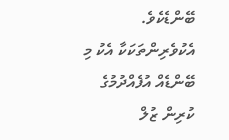ބޭންޑެކެވެ. އެކުވެރިންތަކަކާ އެކު މި ބޭންޑެއް އުފެއްދުމުގެ ކުރިން ޒުލް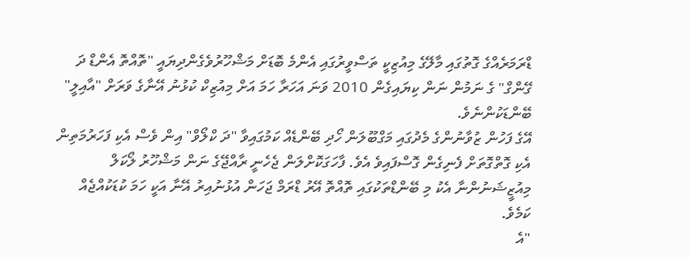ޑްރަމަރެއްގެ ގޮތުގައި މާލޭގެ މިއުޒިކީ ތަސްވީރުގައި އެންމެ ބޮޑަށް މަޝްހޫރުވެގެންދިޔައީ "ތޮއްތޮ އެންޑް ދަ ގޭންގް" ގެ ނަމުން ނަން ކިޔައިގެން 2010 ވަނަ އަހަރާ ހަމަ އަށް މިއުޒިކް ކުޅުނު އޭނާގެ ވަރަށް "އާއިލީ" ބޭންޑަކުންނެވެ.
އޭގެ ފަހުން ޒުވާނުންގެ މެދުގައި މަގްބޫލަން ހޯދި ބޭންޑެއް ކަމުގައިވާ "ދަ ކްލޯވް" އިން ވެސް އެކި ފަހަރުމަތިން އެކި ގޮތްގޮތަށް ފެނިގެން ގޮސްފައިވެ އެވެ. ފާހަގަކޮށްލަން ޖެހެނީ ރާއްޖޭގެ ނަން މަޝްހޫރު ލޯކަލް މިއުޒީޝަނުންނާ އެކު މި ބޭންޑްތަކުގައި ތޮއްތޮ އޭރު ޑްރަމް ޖަހަން އުޅުނުއިރު އޭނާ އަކީ ހަމަ ކުޑަކުއްޖެއް ކަމެވެ.
"އެ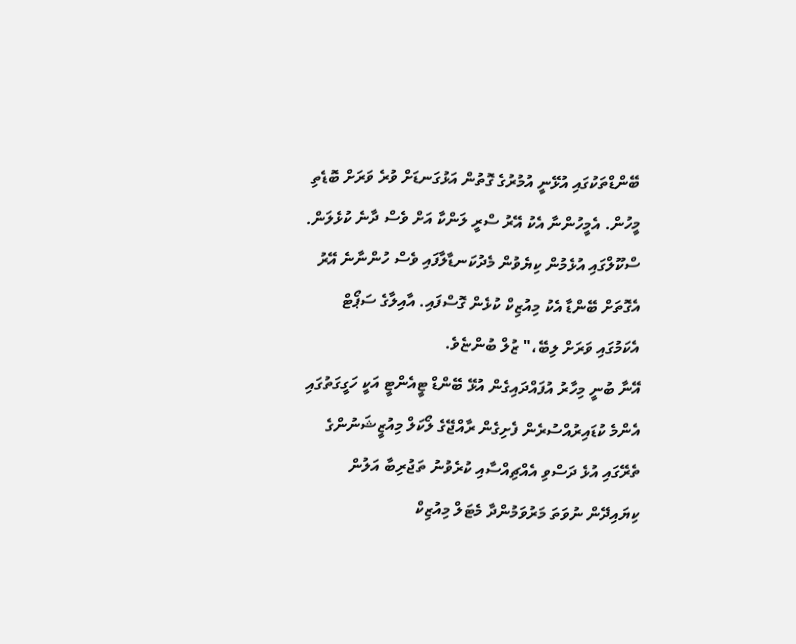ބޭންޑްތަކުގައި އުޅޭނީ އުމުރުގެ ގޮތުން އަޅުގަނޑަށް ވުރެ ވަރަށް ބޮޑެތި މީހުން. އެމީހުންނާ އެކު އޭރު ސްރީ ލަންކާ އަށް ވެސް ދާނެ ކުޅެލަން. ސްކޫލްގައި އުޅެމުން ކިޔެވުން މެދުކަނޑާލާފައި ވެސް ހުންނާނެ އޭރު އެގޮތަށް ބޭންޑާ އެކު މިއުޒިކް ކުޅެން ގޮސްފައި. އާއިލާގެ ސަޕޯޓް އެކަމުގައި ވަރަށް ލިބޭ،" ޒުލް ބުންޏެވެ.
އޭނާ ބުނީ މިހާރު އުފައްދައިގެން އުޅޭ ބޭންޑް ޓީއެންޓީ އަކީ ހަގީގަތުގައި އެންމެ ކުޑައިރުއްސުރެން ފެށިގެން ރާއްޖޭގެ ލޯކަލް މިއުޒީޝަނުންގެ ތެރޭގައި އުޅެ ދަސްވި އެއްޗިއްސާއި ކުރެވުނު ތަޖުރިބާ އަލުން ކިޔައިދޭން ނުވަތަ މަރުވަމުންދާ މެޓަލް މިއުޒިކް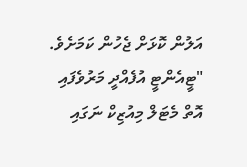އަލުން ކޮޅަށް ޖެހުން ކަމަށެވެ.
"ޓީއެންޓީ އުފެއްދީ މަރުވެފައި އޮތް މެޓަލް މިއުޒިކް ނަގައި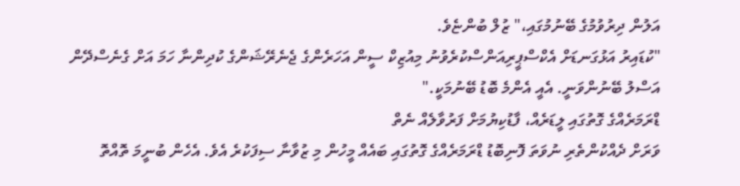އަލުން ދިރުވުމުގެ ބޭނުމުގައި،" ޒުލް ބުންޏެވެ.
"ކުޑައިރު އަޅުގަނޑަށް އެކްސްޕީރިއަންސްކުރެވުނު މިއުޒިކް ސީން އަހަރެންގެ ޖެނެރޭޝަންގެ ކުދިންނާ ހަމަ އަށް ގެނެސްދޭން އަސްލު ބޭނުންވަނީ. އެއީ އެންމެ ބޮޑު ބޭނުމަކީ."
ޑްރަމަރެއްގެ ގޮތުގައި ލީޑަރެއް، ފާޑުކިޔުމަށް ފަރުވާލެއް ނެތް
ވަރަށް ދެއްކުންތެރި ނުވަތަ ފޮނިބޮޑު ޑްރަމަރެއްގެ ގޮތުގައި ބައެއް މީހުން މި ޒުވާނާ ސިފަކުރެ އެވެ. އެހެން ބުނީމަ ތޮއްތޮ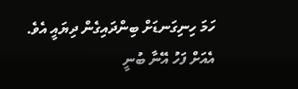ހަމަ ހިނިގަނޑަށް ބިންދައިގެން ދިޔައީ އެވެ. އެއަށް ފަހު އޭނާ ބުނީ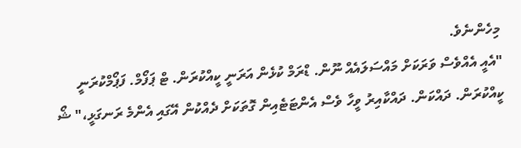މިހެންނެވެ.
"އެއީ އެއްވެސް ވަރަކަށް މައްސަލައެއް ނޫން. ޑްރަމް ކުޅެން އަރަނީ ކީއްކުރަން. ޓް ޕަފޯމް. ފަޕޯމްކުރަނީ ކީއްކުރަން. ދައްކަން. ދައްކާއިރު ވީހާ ވެސް އެންޓަޓެއިން ގޮތަކަށް ދެއްކުން އޭގައި އެންމެ ރަނގަޅީ،" ޝޯ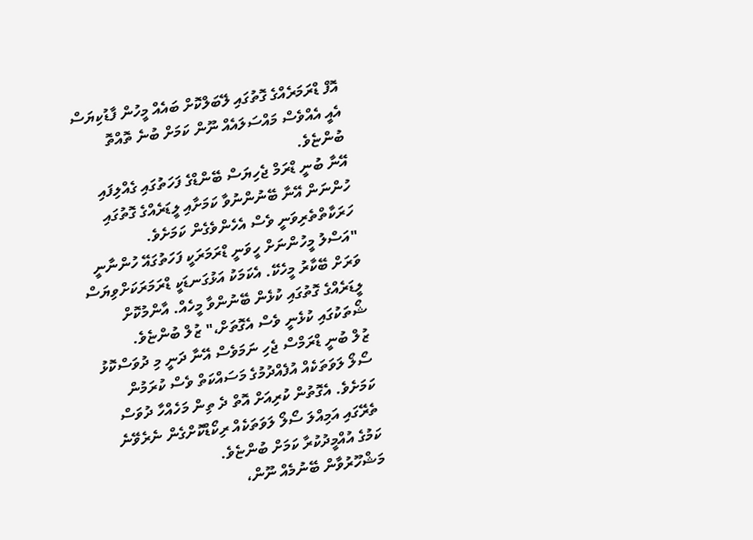އޮފް ޑްރަމަރެއްގެ ގޮތުގައި ލޭބަލްކޮށް ބައެއް މީހުން ފާޑުކިޔަސް އެއީ އެއްވެސް މައްސަލައެއް ނޫން ކަމަށް ބުނެ ތޮއްތޮ ބުންޏެވެ.
އޭނާ ބުނީ ޑްރަމް ޖެހިޔަސް ބޭންޑްގެ ފަހަތުގައި ގެއްލިފައި ހުންނަން އޭނާ ބޭނުންނުވާ ކަމަށާއި ލީޑަރެއްގެ ގޮތުގައި ހަރަކާތްތެރިވަނީ ވެސް އެހެންވެގެން ކަމަށެވެ.
"އަސްލު މީހުންނަށް ހީވަނީ ޑްރަމަރަކީ ފަހަތުގައޭ ހުންނާނީ ވަރަށް ބޭކާރު މީހެކޭ. އެކަމަކު އަޅުގަނޑަކީ ޑްރަމަރަކަށްވިޔަސް ލީޑަރެއްގެ ގޮތުގައި ކުޅެން ބޭނުންވާ މީހެއް. އާންމުކޮށް ޝޯތަކުގައި ކުޅެނީ ވެސް އެގޮތަށް،" ޒުލް ބުންޏެވެ.
ޒުލް ބުނީ ޑްރަމްސް ޖެހި ނަމަވެސް އޭނާ ދަނީ މި ދުވަސްކޮޅު ސޯލޯ ލަވަތަކެއް އުފެއްދުމުގެ މަސައްކަތް ވެސް ކުރަމުން ކަމަށެވެ. އެގޮތުން ކުރިއަށް އޮތް ދެ ތިން މަހެއްހާ ދުވަސް ތެރޭގައި އަމިއްލަ ސޯލޯ ލަވަތަކެއް ރިކޯޑްކޮށްގެން ނެރެވޭނެ ކަމުގެ އުއްމީދުކުރާ ކަމަށް ބުންޏެވެ.
މަޝްހޫރުވާން ބޭނުމެއް ނޫން،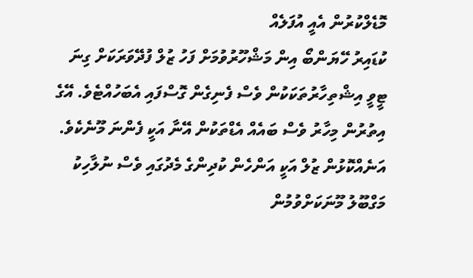މޮޑެލްކުރުން އެއީ އުފަލެއް
ކުޑައިރު ހޭޔަންބޯ އިން މަޝްހޫރުވުމަށް ފަހު ޒުލް ފުދޭވަރަކަށް ގިނަ ޓީވީ އިޝްތިހާރުތަކަކުން ވެސް ފެނިގެން ގޮސްފައި އެބަހުއްޓެވެ. އޭގެ އިތުރުން މިހާރު ވެސް ބައެއް އެޑްތަކުން އޭނާ އަކީ ފެންނަ މޫނެކެވެ. އަނެއްކޮޅުން ޒުލް އަކީ އަންހެން ކުދިންގެ މެދުގައި ވެސް ނުލާހިކު މަގްބޫލު މޫނަކަށްވުމުން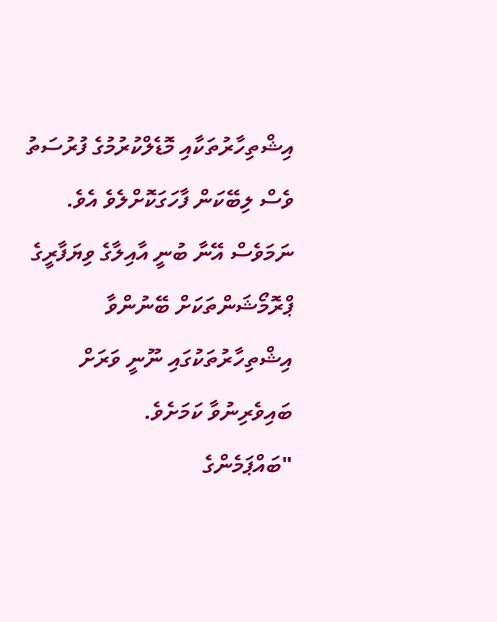އިޝްތިހާރުތަކާއި މޮޑެލްކުރުމުގެ ފުރުސަތު ވެސް ލިބޭކަން ފާހަގަކޮށްލެވެ އެވެ.
ނަމަވެސް އޭނާ ބުނީ އާއިލާގެ ވިޔަފާރީގެ ޕްރޮމޯޝަންތަކަށް ބޭނުންވާ އިޝްތިހާރުތަކުގައި ނޫނީ ވަރަށް ބައިވެރިނުވާ ކަމަށެވެ.
"ބައްޕަމެންގެ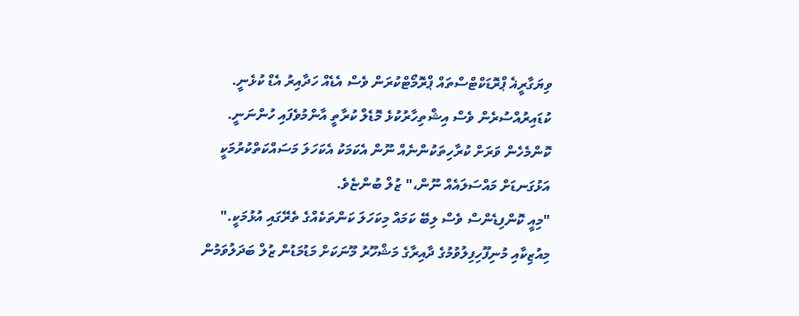ވިޔަގާރީޣެ ޕްރޮޑަކްޓްސްތައް ޕްރޮމޯޓްކުރަން ވެސް އެޑެއް ހަދާއިރު އެޑް ކުޅެނީ. ކުޑައިރުއްސުރެން ވެސް އިޝްތިހާރުކުޅެ މޮޑެލް ކުރާތީ އާންމުވެފައި ހުންނަނީ. ކޮންމެހެން ވަރަށް ކުރާހިތަކުންނެއް ނޫން އެކަމަކު އެކަހަލަ މަސައްކަތްކުރުމަކީ އަޅުގަނޑަށް މައްސަލައެއް ނޫން،" ޒުލް ބުންޏެވެ.
"މިއީ ކޮންފިޑެންސް ވެސް ލިބޭ ކަމައް މިކަހަލަ ކަންތަކެއްގެ ތެރޭގައި އުޅުމަކީ."
މިއުޒިކާއި މުނިފޫހިފިލުވުމުގެ ދާއިރާގެ މަޝްހޫރު މޫނަކަށް މަޑުމަޑުން ޒުލް ބަދަލުވަމުން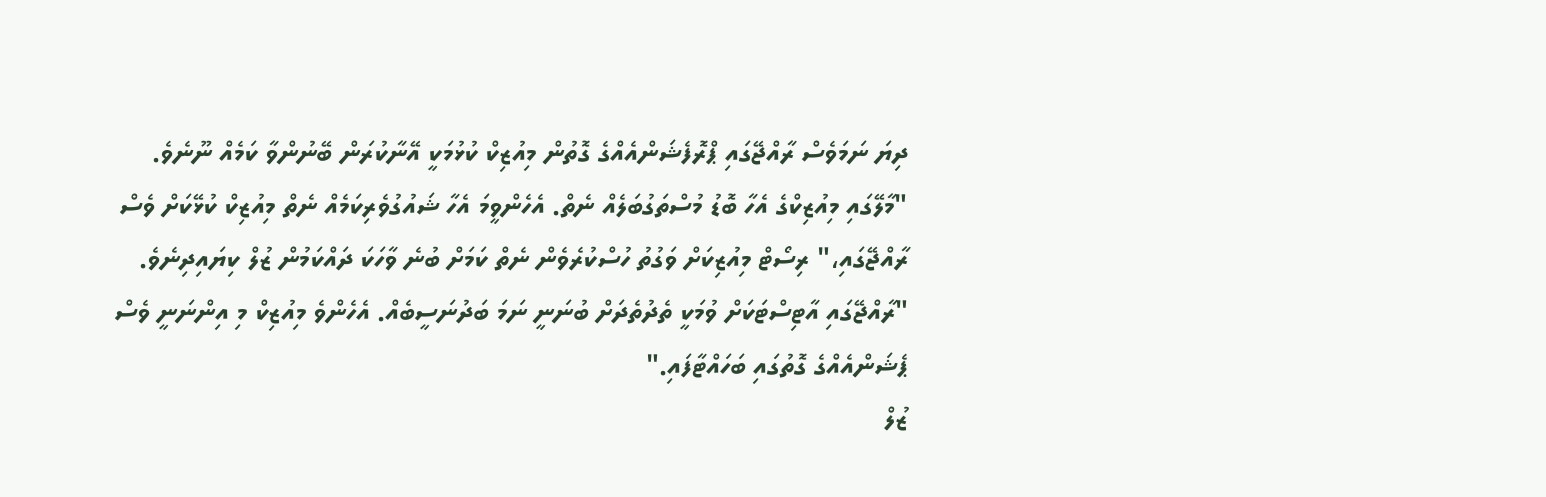ދިޔަ ނަމަވެސް ރާއްޖޭގައި ޕްރޮފެޝަންއެއްގެ ގޮތުން މިއުޒިކް ކުޅުމަކީ އޭނާކުރަން ބޭނުންވާ ކަމެއް ނޫނެވެ.
"މާލޭގައި މިއުޒިކްގެ އެހާ ބޮޑު މުސްތަގުބަލެއް ނެތް. އެހެންވީމަ އެހާ ޝައުގުވެރިކަމެއް ނެތް މިއުޒިކް ކުޅޭކަށް ވެސް ރާއްޖޭގައި،" ރިސޯޓް މިއުޒިކަށް ވަގުތު ހުސްކުރެވެން ނެތް ކަމަށް ބުނެ ވާހަކަ ދައްކަމުން ޒުލް ކިޔައިދިނެވެ.
"ރާއްޖޭގައި އާޓިސްޓަކަށް ވުމަކީ ތެދުތެދަށް ބުނަނީ ނަމަ ބަދުނަސީބެއް. އެހެންވެ މިއުޒިކް މި އިންނަނީ ވެސް ޕެޝަންއެއްގެ ގޮތުގައި ބަހައްޓާފައި."
ޒުލް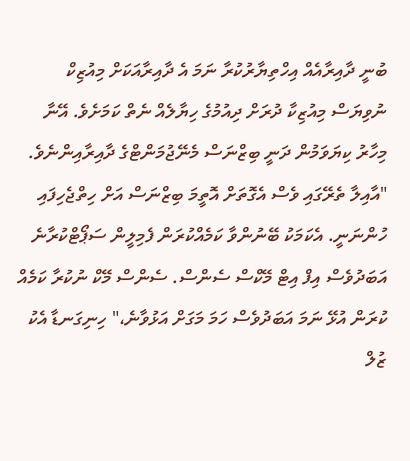ބުނީ ދާއިރާއެއް އިހްތިޔާރުކުރާ ނަމަ އެ ދާއިރާއަކަށް މިއުޒިކް ނުވިޔަސް މިއުޒިކާ ދުރަށް ދިއުމުގެ ހިޔާލެއް ނެތް ކަމަށެވެ. އޭނާ މިހާރު ކިޔަވަމުން ދަނީ ބިޒްނަސް މެނޭޖުމަންޓްގެ ދާއިރާއިންނެވެ.
"އާއިލާ ތެރޭގައި ވެސް އެގޮތަށް އޮތީމަ ބިޒްނަސް އަށް ހިތްޖެހިފައި ހުންނަނީ. އެކަމަކު ބޭނުންވާ ކަމެއްކުރަން ފެމިލީން ސަޕޯޓްކުރާނެ އަބަދުވެސް އިފް އިޓް މޭކްސް ސެންސް. ސެންސް މޭކް ނުކުރާ ކަމެއް ކުރަން އުޅޭ ނަމަ އަބަދުވެސް ހަމަ މަގަށް އަޅުވާނެ،" ހިނިގަނޑާ އެކު ޒުލް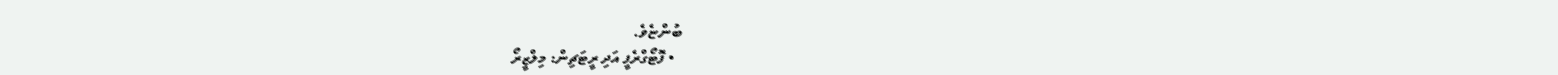ބުންޏެވެ.
  • ފޮޓޯގްރެފީ އަދި ރީޓަޗިން: މިލްޒީރޯ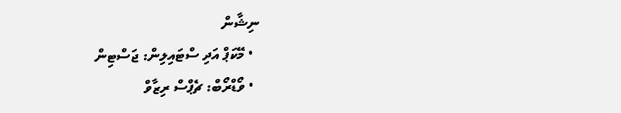ނިޝާން
  • މޭކަޕް އަދި ސްޓައިލިން: ޖަސްޓިން
  • ވޯޑްރޯބް: ޗެޕްސް ރިޒާވް